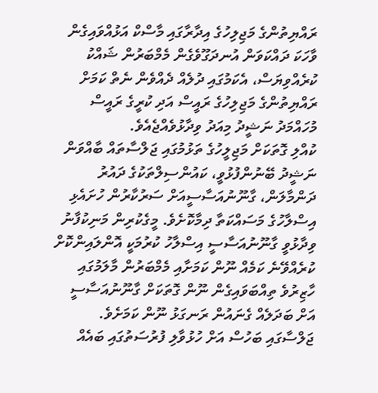ރައްޔިތުންގެ މަޖިލިހުގެ އިދާރާގައި މާސްކް އަޅުއްވައިގެން ވާހަކަ ދައްކަވަން އުނދަގޫވެގެން މެމްބަރުން ޝައްކު ކުރެއްވިޔަސް، އެކަމުގައި ދުލެއް ދެއްވެން ނެތް ކަމަށް ރައްޔިތުންގެ މަޖިލިހުގެ ރައީސް އަދި ކުރީގެ ރައީސް މުހައްމަދު ނަޝީދު މިއަދު ވިދާޅުވެއްޖެއެވެ.
ކުއްލި ގޮތަކަށް މަޖިލީހުގެ ތަޅުމުގައި ޖަލްސާތައް ބާއްވަން ނަޝީދު ބޭނުންފުޅުވީ، ކައުންސިލްތަކުގެ ދައުރު ދަންމާލަން، ގާނޫނުއަސާސީއަށް ސަރުކާރުން ހުށައެޅި އިސްލާހުގެ މަސައްކަތާ ދިމާކޮށެވެ. މީގެކުރިން މަނިކުފާނު ވިދާޅުވީ ގާނޫނުއަސާސީ އިސްލާހު ކުރުމަކީ އޮންލައިންކޮށް ކުރެއްވޭނެ ކަމެއް ނޫން ކަމަށާއި މެމްބަރުން މާލަމުގައި ހާޒިރުވެ ތިއްބަވައިގެން ނޫން ގޮތަކަށް ގާނޫނުއަސާސީ އަށް ބަދަލެއް ގެނައުން ރަނގަޅު ނޫން ކަމަށެވެ.
ޖަލްސާގައި ބަހުސް އަށް ހުޅުވާލި ފުރުސަތުގައި ބައެއް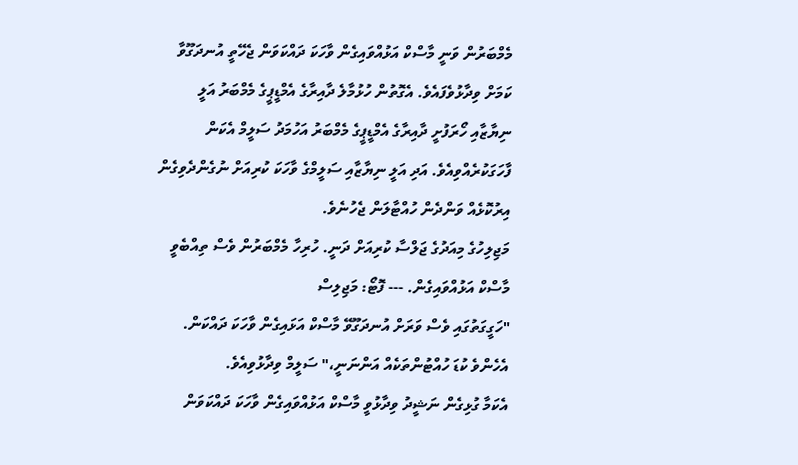މެމްބަރުން ވަނީ މާސްކް އަޅުއްވައިގެން ވާހަކަ ދައްކަވަން ޖެހޭތީ އުނދަގޫވާ ކަމަށް ވިދާޅުވެފައެވެ. އެގޮތުން ހުޅުމާލެ ދާއިރާގެ އެމްޑީޕީގެ މެމްބަރު އަލީ ނިޔާޒާއި ހޯރަފުށީ ދާއިރާގެ އެމްޑީޕީގެ މެމްބަރު އަހުމަދު ސަލީމް އެކަން ފާހަގަކުރެއްވިއެވެ. އަދި އަލީ ނިޔާޒާއި ސަލީމްގެ ވާހަކަ ކުރިއަށް ނުގެންދެވިގެން އިރުކޮޅެއް ވަންދެން ހުއްޓާލަން ޖެހުނެވެ.
މަޖިލިހުގެ މިއަދުގެ ޖަލްސާ ކުރިއަށް ދަނީ. ހުރިހާ މެމްބަރުން ވެސް ތިއްބެވީ މާސްކް އަޅުއްވައިގެން. --- ފޮޓޯ: މަޖިލިސް
"ހަގީގަތުގައި ވެސް ވަރަށް އުނދަގޫވޭ މާސްކް އަޅައިގެން ވާހަކަ ދައްކަން. އެހެންވެ ކުޑަ ހުއްޓުންތަކެއް އަންނަނީ،" ސަލީމް ވިދާޅުވިއެވެ.
އެކަމާ ގުޅިގެން ނަޝީދު ވިދާޅުވީ މާސްކް އަޅުއްވައިގެން ވާހަކަ ދައްކަވަން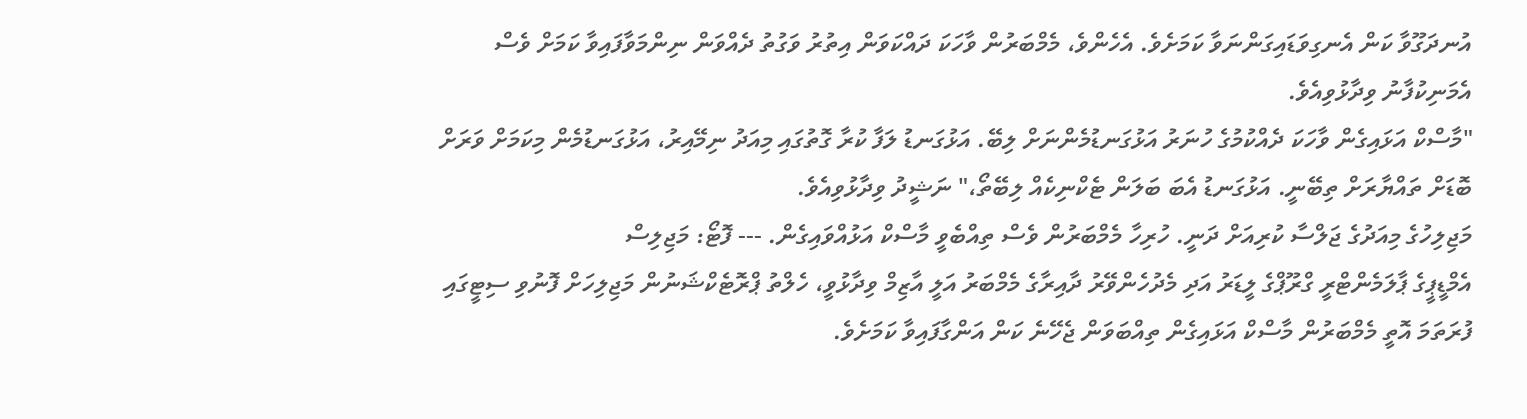އުނދަގޫވާ ކަން އެނގިވަޑައިގަންނަވާ ކަމަށެވެ. އެހެންވެ، މެމްބަރުން ވާހަކަ ދައްކަވަން އިތުރު ވަގުތު ދެއްވަން ނިންމަވާފައިވާ ކަމަށް ވެސް އެމަނިކުފާނު ވިދާޅުވިއެވެ.
"މާސްކް އަޅައިގެން ވާހަކަ ދެއްކުމުގެ ހުނަރު އަޅުގަނޑުމެންނަށް ލިބޭ. އަޅުގަނޑު ލަފާ ކުރާ ގޮތުގައި މިއަދު ނިމޭއިރު، އަޅުގަނޑުމެން މިކަމަށް ވަރަށް ބޮޑަށް ތައްޔާރަށް ތިބޭނީ. އަޅުގަނޑު އެބަ ބަލަން ޓެކްނިކެއް ލިބޭތޯ،" ނަޝީދު ވިދާޅުވިއެވެ.
މަޖިލިހުގެ މިއަދުގެ ޖަލްސާ ކުރިއަށް ދަނީ. ހުރިހާ މެމްބަރުން ވެސް ތިއްބެވީ މާސްކް އަޅުއްވައިގެން. --- ފޮޓޯ: މަޖިލިސް
އެމްޑީޕީގެ ޕާލަމެންޓްރީ ގްރޫޕްގެ ލީޑަރު އަދި މެދުހެންވޭރު ދާއިރާގެ މެމްބަރު އަލީ އާޒިމް ވިދާޅުވީ، ހެލްތު ޕްރޮޓެކްޝަނުން މަޖިލިހަށް ފޮނުވި ސިޓީގައި ފުރަތަމަ އޮތީ މެމްބަރުން މާސްކް އަޅައިގެން ތިއްބަވަން ޖެހޭނެ ކަން އަންގާފައިވާ ކަމަށެވެ.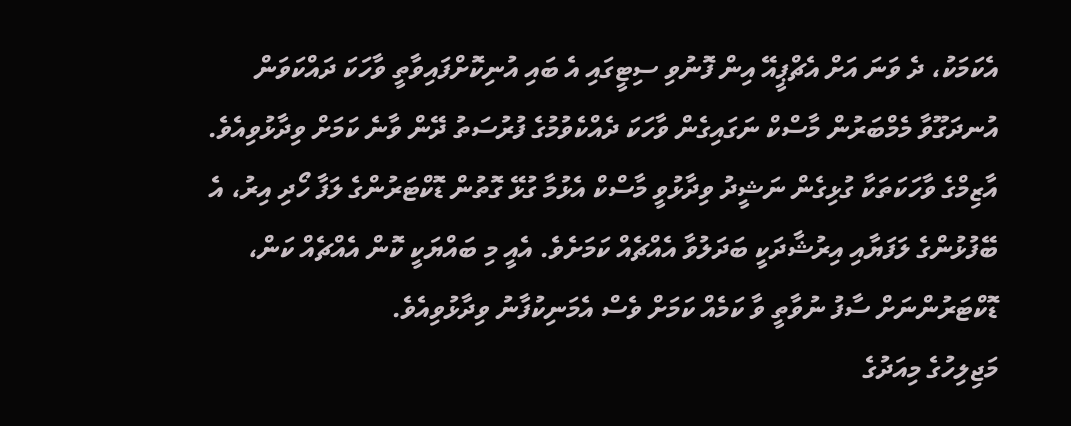އެކަމަކު، ދެ ވަނަ އަށް އެޗްޕީއޭ އިން ފޮނުވި ސިޓީގައި އެ ބައި އުނިކޮށްފައިވާތީ ވާހަކަ ދައްކަވަން އުނދަގޫވާ މެމްބަރުން މާސްކް ނަގައިގެން ވާހަކަ ދެއްކެވުމުގެ ފުރުސަތު ދޭން ވާނެ ކަމަށް ވިދާޅުވިއެވެ.
އާޒިމްގެ ވާހަކަތަކާ ގުޅިގެން ނަޝީދު ވިދާޅުވީ މާސްކް އެޅުމާ ގުޅޭ ގޮތުން ޑޮކްޓަރުންގެ ލަފާ ހޯދި އިރު، އެ ބޭފުޅުންގެ ލަފަޔާއި އިރުޝާދަކީ ބަދަލުވާ އެއްޗެއް ކަމަށެވެ. އެއީ މި ބައްޔަކީ ކޮން އެއްޗެއް ކަން، ޑޮކްޓަރުންނަށް ސާފު ނުވާތީ ވާ ކަމެއް ކަމަށް ވެސް އެމަނިކުފާނު ވިދާޅުވިއެވެ.
މަޖިލިހުގެ މިއަދުގެ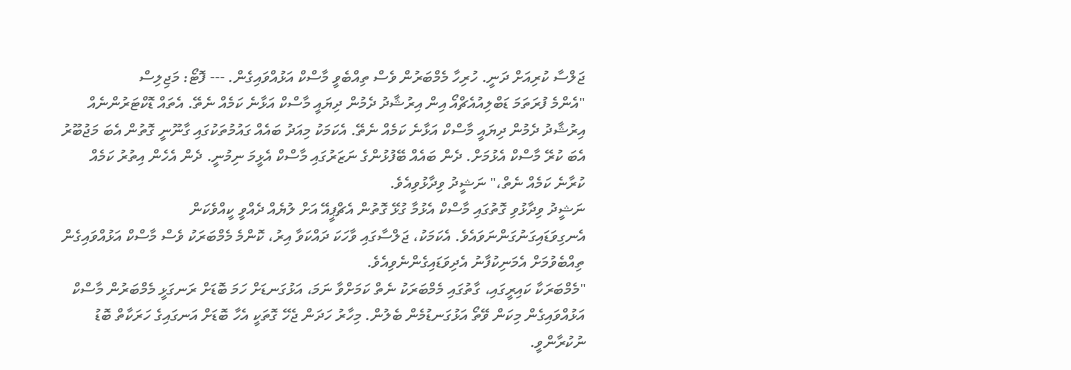ޖަލްސާ ކުރިއަށް ދަނީ. ހުރިހާ މެމްބަރުން ވެސް ތިއްބެވީ މާސްކް އަޅުއްވައިގެން. --- ފޮޓޯ: މަޖިލިސް
"އެންމެ ފުރަތަމަ ޑަބްލިއުއެޗްއޯ އިން އިރުޝާދު ދެމުން ދިޔައީ މާސްކް އަޅާނެ ކަމެއް ނެތޭ. އެތައް ޑޮކްޓަރުންނެއް އިރުޝާދު ދެމުން ދިޔައީ މާސްކް އަޅާނެ ކަމެއް ނެތޭ. އެކަމަކު މިއަދު ބައެއް ގައުމުތަކުގައި ގާނޫނީ ގޮތުން އެބަ މަޖުބޫރު އެބަ ކުރޭ މާސްކް އެޅުމަށް. ދެން ބައެއް ބޭފުޅުންގެ ނަޒަރުގައި މާސްކް އެޅީމަ ނިމުނީ. ދެން އެހެން އިތުރު ކަމެއް ކުރާނެ ކަމެއް ނެތް،" ނަޝީދު ވިދާޅުވިއެވެ.
ނަޝީދު ވިދާޅުވި ގޮތުގައި މާސްކް އެޅުމާ ގުޅޭ ގޮތުން އެޗްޕީއޭ އަށް ލުޔެއް ދެއްވީ ކީއްވެކަން އެނގިވަޑައިގަނުގަންނަވައެވެ. އެކަމަކު، ޖަލްސާގައި ވާހަކަ ދައްކަވާ އިރު، ކޮންމެ މެމްބަރަކު ވެސް މާސްކް އަޅުއްވައިގެން ތިއްބެވުމަށް އެމަނިކުފާނު އެދިވަޑައިގެންނެވިއެވެ.
"މެމްބަރަކާ ކައިރީގައި، ގާތުގައި މެމްބަރަކު ނެތް ކަމަށްވާ ނަމަ، އަޅުގަނޑަށް ހަމަ ބޮޑަށް ރަނގަޅީ މެމްބަރުން މާސްކް އަޅުއްވައިގެން މިކަން ވޭތޯ އަޅުގަނޑުމެން ބެލުން. މިހާރު ހަދަން ޖެހޭ ގޮތަކީ އެހާ ބޮޑަށް އަނގައިގެ ހަރަކާތް ބޮޑު ނުކުރާންވީ.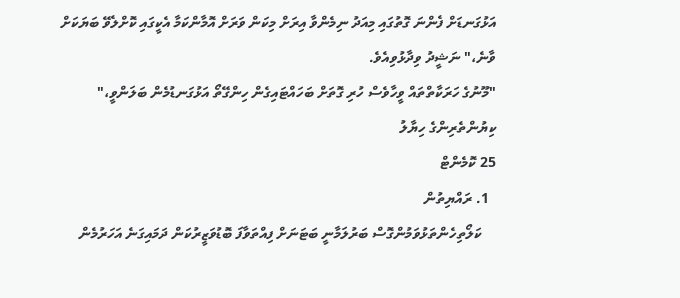އަޅުގަނޑަށް ފެންނަ ގޮތުގައި މިއަދު ނިމެންވާ އިރަށް މިކަން ވަރަށް އޮމާންކަމާ އެކީގައި ކޮށްލެވޭ ބަޔަކަށް ވާނެ،" ނަޝީދު ވިދާޅުވިއެވެ.
"މޫނުގެ ހަރަކާތްތައް ވީހާވެސް ހުރި ގޮތަށް ބަހައްޓައިގެން ހިންގޭތޯ އަޅުގަނޑުމެން ބަލަންވީ،"
ކިޔުންތެރިންގެ ހިޔާލު
25 ކޮމެންޓް
  1. ރައްޔިތުން
    ކަލޯތިހެންތަޅުވަމުންގޮސް ބަރުލަމާނީ ބަޓަނަށް ފިއްތަވާފަ ބޮޑުވަޒީރުކަން ދަމައިގަނެ އަހަރުމެން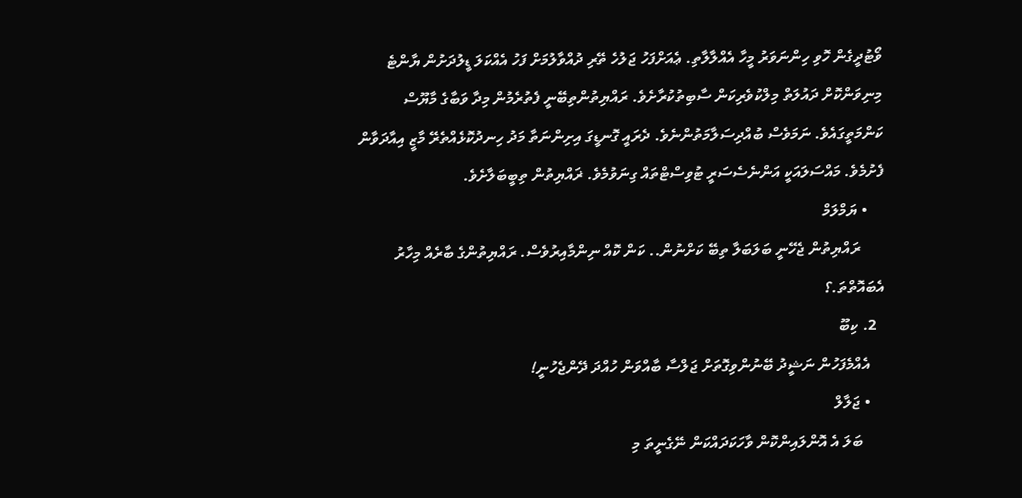ވޯޓުދީގެން ހޮވި ހިންނަވަރު މީހާ އެއްލާލާތި. ޢެއަށްފަހު ޖަލުހެ ތޭރި ދުއްވާލުމަށް ފަހު އެއްކަލަ ޑީލުދަށުން ޔާންޓެ މިނިވަންކޮށް ދައުލަތް މިލްކުވެރިކަން ސާބިތުކުރާށެވެ. ރައްޔިތުންތިބޭނީ ފެތުރެމުން މިދާ ވަބާގެ މާޔޫސް ކަންމަތީގައެވެ. ނަމަވެސް ބުއްދިސަލާމަތުންނެވެ. ދެރައީ ގޮނޑީގަ އިށިންނަތާ މަދު ހިނދުކޮޅެއްތެރޭ މާޒީ އިއާދަވާން ފެށުމެވެ. މައްސަލައަކީ އަންނެސެސަރީ ޓުވިސްޓްތައް ގިނަވުމެވެ. ޜައްޔިތުން ތިބީބަލާށެވެ.
    • ޔަމްލަމް
      ރައްޔިތުން ޖެހޭނީ ބަލަބަލާ ތިބޭ ކަށްނުން.. ކަން ކޮއް ނިންމާއިރުވެސް. ރައްޔިތުންގެ ބާރެއް މިހާރު އެބައޮތްތަ.؟
  2. ކިބޫ
    އެއްމެފަހުން ނަޝީދު ބޭނުންވިގޮތަށް ޖަލްސާ ބާއްވަން ހުއްދަ ދޭންޖެހުނީ!
    • ޖަލާލް
      ބަލަ އެ އޮންލައިންކޮން ވާހަކަދައްކަން ނޭގެނީތަ މި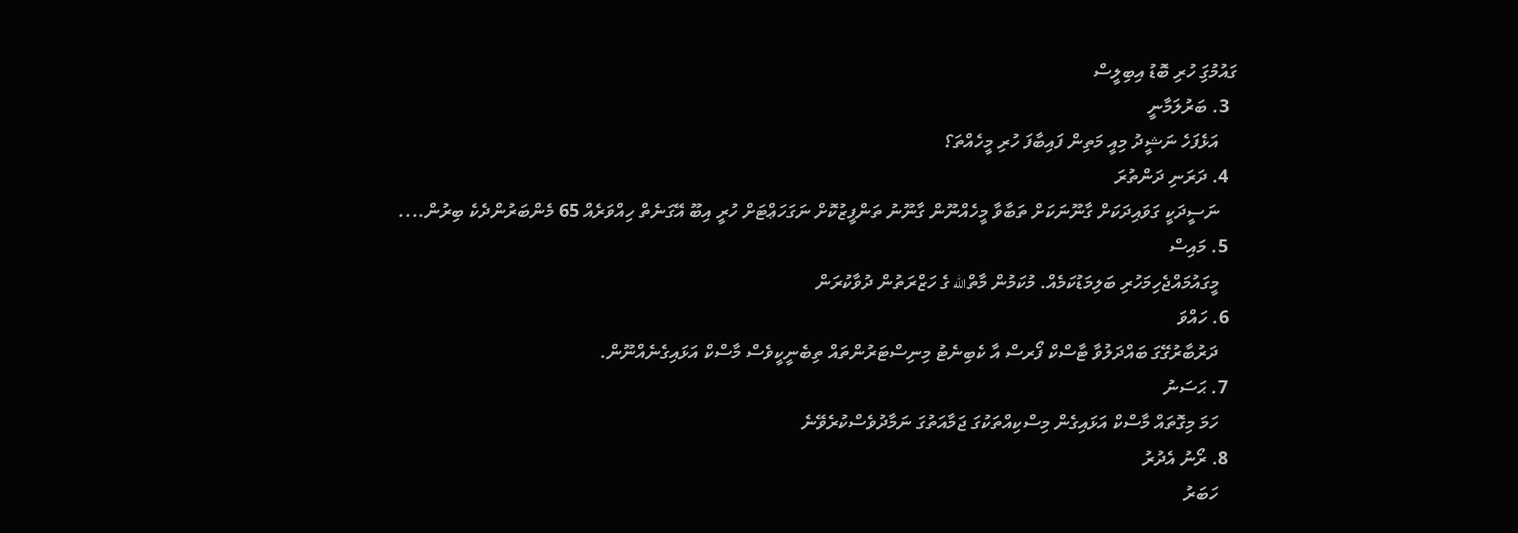ގައުމުގަި ހުރި ބޮޑު އިބިލީސް
  3. ބަރުލަމާނީ
    އަޅެފަހެ ނަޝީދު މިއީ މަތިން ފައިބާފަ ހުރި މީހެއްތަ؟
  4. ދަރަނި ދަންތުރަ
    ނަސީދަކީ ގަވައިދަކަށް ގާނޫނަކަށް ތަބާވާ މީހެއްނޫން ގާނޫނު ތަންފީޒުކޮށް ނަގަހަޢްޓަށް ހުރީ އިބޫ އޭގަނެތް ހިއްވަރެއް 65 މެންބަރުންދެކެ ބިރުން....
  5. މައިސް
    މީގައުމައްޖެހިމަހުރި ބަލިމަޑުކަމެއް. މުކަމުން މާތްالله ގެ ހަޒްރަތުން ދުވާކުރަން
  6. ހައްވަ
    ދަރުބާރުގޭގަ ބައްދަލުވާ ޓާސްކް ފޯރސް އާ ކެބިނެޓު މިނިސްޓަރުންތައް ތިބެނީކީވެސް މާސްކް އަޅައިގެނެއްނޫން.
  7. ޙަސަނު
    ހަމަ މިގޮތައް މާސްކް އަޅައިގެން މިސްކިއްތަކުގަ ޖަމާއަތުގަ ނަމާދުވެސްކުރެވޭނެ
  8. ރޯނު އެދުރު
    ހަބަރު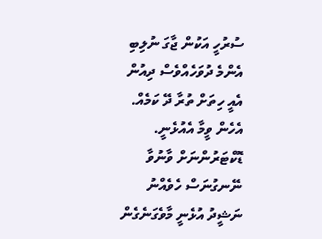ސުރުހީ އަކުން ޖާގަ ނުލިބި އެންމެ ދުވަހެއްވެސް ދިއުން އެއީ ހިތަށް ތުރާ ދޭ ކަމެއް. އެހެން ވީމާ އެއުޅެނީ. ޑޮކްޓަރުންނަށް ވާނުވާ ނޭނގުނަސް ހެވެއްނު ނަޝީދު އުޅެނީ މާވެގަނެގެން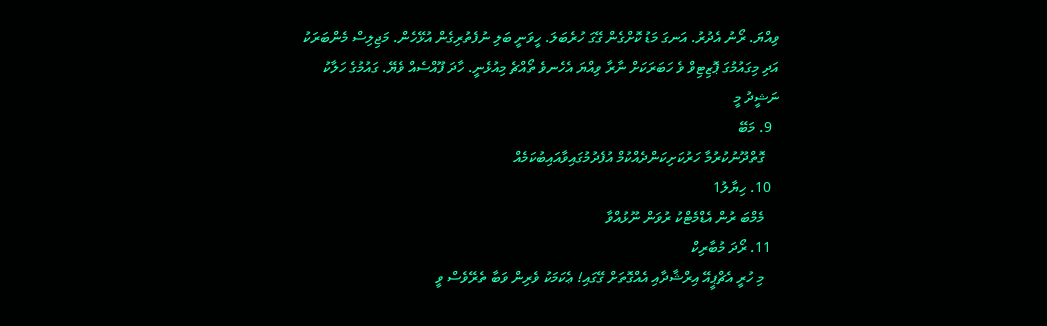ވިއްޔަ. ރޯނު އެދުރު. އަނގަ މަޑު ކޮށްގެން ގޭގަ ހުރެބަލަ. ހީވަނީ ބަލި ނުފެތުރިގެން އުޅޭހެން. މަޖިލިސް މެންބަރަކު އަދި މިގައުމުގަ ޕޮޒިޓިވް ވެ ހަބަރަކަށް ނާރާ ވިއްޔަ އެހެނވެ ތޯއްޗެ މިއުޅެނީ. ހާދަ ފޫއްސެއް ވެޔޭ. ގައުމުގެ ހަލާކު ނަޝީދު މީ
  9. މަބޭ
    ގޮތްދޫނުކުރުމާ ހަރުކަށިކަންދެއްކުމް އުފެދުމުގައިވާއައިބުކަމެއް
  10. ހިޔާލު1
    މެމްބަ ރުން އެޑްމެޓްކު ރުވަން ނޫޅުއްވާ
  11. ރޯދަ މުބާރިކް
    މި ހުރީ އެޗްޕީއޭ އިރްޝާދާއި އެއްގޮތަށް ގޭގައި! ޢެކަމަކު ވެރިން ވަބާ ތެރޭވެސް ވީ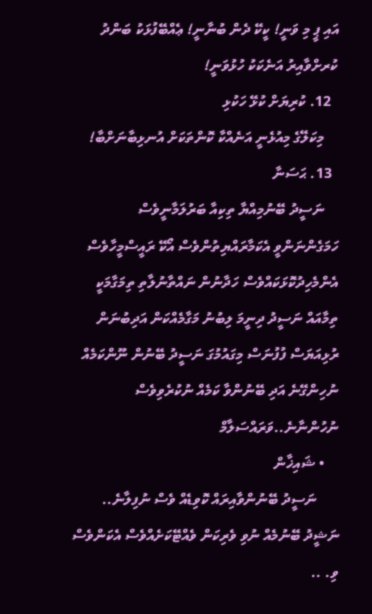އައި ޕީ މި ވަނީ! ކީކޭ ދެން ބުނާނީ! ޢެއްބޭފުޅަކު ބަންދު ކުރށްވާއިރު އަނެކަކު ހުޅުވަނީ!
  12. ކުރިޔަށް ކުޅޭ ހަކުޅި
    މިކަލޭގެ މިއުޅެނީ އަނެއްކާ ކޮންތަކަށް އުނޅިބާނަށްބާ!
  13. ޙަސަނާ
    ނަސީދު ބޭނުމިއްޔާ ތިކިއާ ބަރުލަމާނީވެސް ހަމަގެންނަންވީ އެކަމާރައްޔިތުންވެސް އޯކޭ ރައީސްމީހާވެސް އެންމެހިދުކޮޅަކައްވެސް ހަދާނުން ނައްތާނުލާތި ތިމަގާމަކީ ތިމާއައް ނަސީދު ދިނީމަ ލިބުނު މަގާމެއްކަން އަދިބުނަން ރުޅިއަޔަސް ފުފުނަސް މިގައުމުގަ ނަސީދު ބޭނުން ނޫންކަމެއް ނުހިންގޭނެ އަދި ބޭނުންވާ ކަމެއް ނުކުރެވިވެސް ނުހުންނާނެ..ވަރައްސަލާމް
    • ޝައިޚާން
      ނަސީދު ބޭނުންވާއިރައް ކޮވިޑެއް ވެސް ނުފިލާނެ.. ނަޝީދު ބޭނުމެއް ނުވި ވެރިކަން ވެއްޓޭކަށެއްވެސް އެކަންވެސް ވި. ..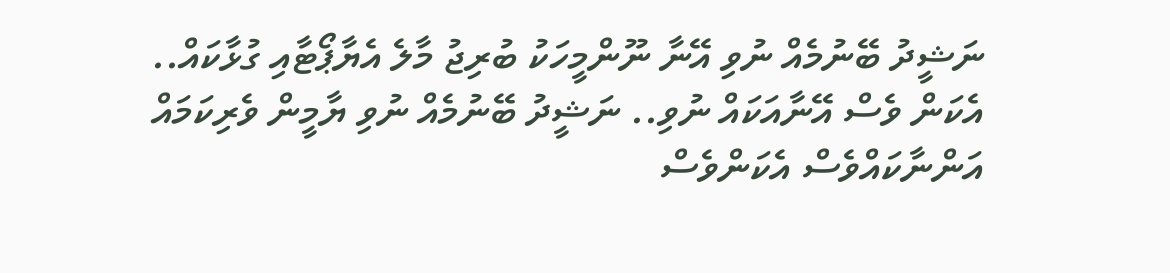ނަޝީދު ބޭނުމެއް ނުވި އޭނާ ނޫންމީހަކު ބުރިޖު މާލެ އެޔާޕޯޓާއި ގުޅާކައް.. އެކަން ވެސް އޭނާއަކައް ނުވި.. ނަޝީދު ބޭނުމެއް ނުވި ޔާމީން ވެރިކަމައް އަންނާކައްވެސް އެކަންވެސް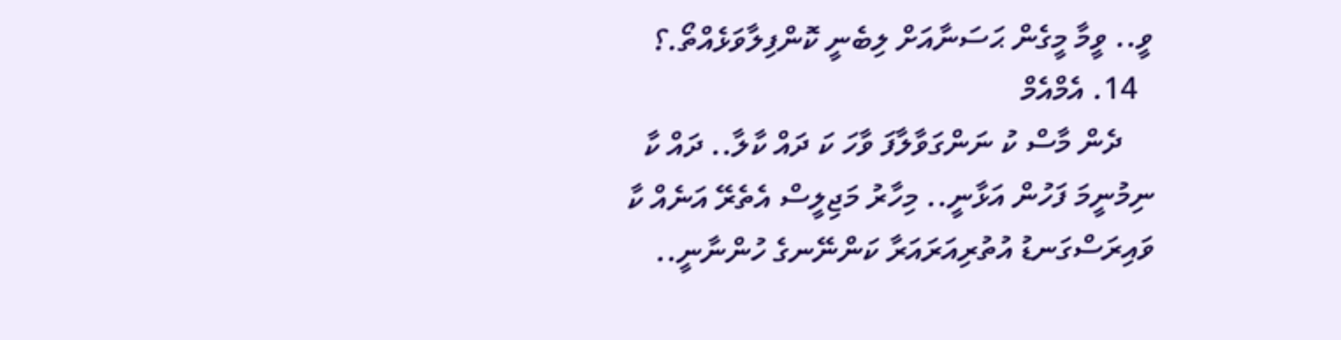ވީ.. ވީމާ މީގެން ޙަސަނާއަށް ލިބެނީ ކޮންފިލާވަޅެއްތޯ.؟
  14. އެމްއެމް
    ދެން މާސް ކު ނަންގަވާލާފަ ވާހަ ކަ ދައް ކާލާ.. ދައް ކާ ނިމުނީމަ ފަހުން އަޅާނީ.. މިހާރު މަޖިލީސް އެތެރޭ އަނެއް ކާ ވައިރަސްގަނޑު އުތުރިއަރައަރާ ކަންނޭނގެ ހުންނާނީ..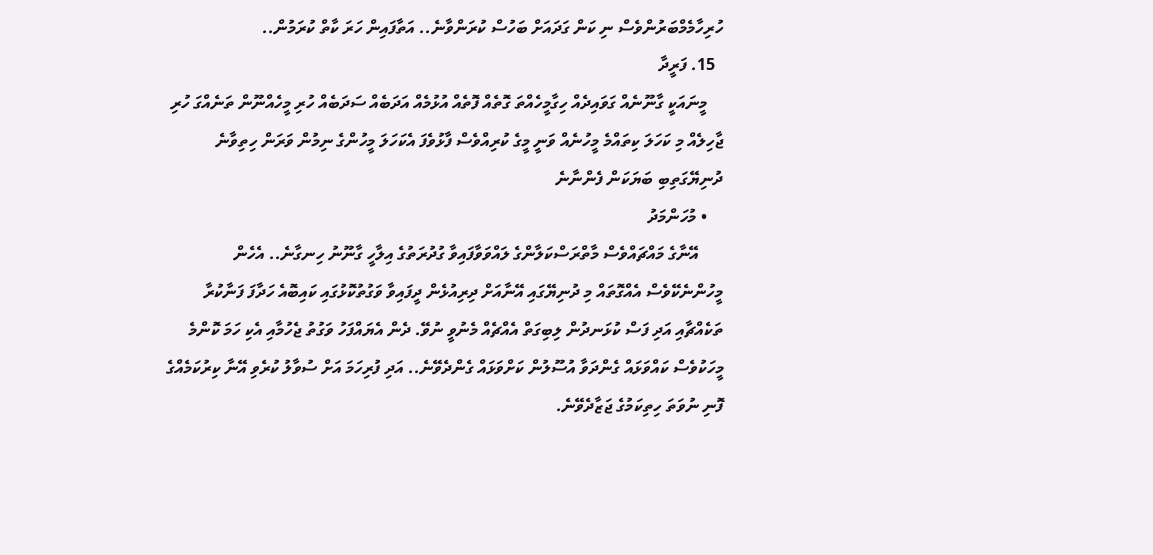ހުރިހާމެމްބަރުންވެސް ނި ކަން ގަދައަށް ބަހުސް ކުރަންވާނެ.. އަތާފައިން ހަރަ ކާތް ކުރަމުން..
  15. ފަރީދާ
    މީނައަކީ ގާނޫނެއް ގަވައިދެއް ހިގާމީހެއްތަ ގޮތެއް ފޮތެއް އުޅުމެއް އަދަބެއް ސަދަބެއް ހުރި މީހެއްނޫން ތަނެއްގަ ހުރި ޖާހިލެއް މި ކަހަލަ ކިތައްމެ މީހުނެއް ވަނީ މީގެ ކުރިއްވެސް ފާޅުވެފަ އެކަހަލަ މީހުންގެ ނިމުން ވަރަން ހިތިވާނެ ދުނިޔޭގަތިބި ބަޔަކަން ފެންނާނެ
    • މުހަންމަދު
      އޭނާގެ މައްޗައްވެސް މާތްރަސްކަލާންގެ ލައްވަވާފައިވާ ގުދުރަތުގެ އިލާހީ ގާނޫނު ހިނގާނެ.. އެހެން މީހުންނެކޭވެސް އެއްގޮތައް މި ދުނިޔޭގައި އޭނާއަށް ދިރިއުޅެން ދީފައިވާ ވަގުތުކޮޅުގައި ކައިބޮއެ ހަދާފަ ފަނާކުރާ ތަކެއްޗާއި އަދި ފަސް ކުޅަނދުން ލިބިގަތް އެއްޗެއް މެނުވީ ނުވޭ. ދެން އެޔައްފަހު ވަގުތު ޖެހުމާއި އެކި ހަމަ ކޮންމެ މީހަކުވެސް ކައްވަޅައް ގެންދަވާ އުސޫލުން ކަށްވަޅައް ގެންދެވޭނެ.. އަދި ފުރިހަމަ އަށް ސުވާލު ކުރެވި އޭނާ ކިރުކަމެއްގެ ފޮނި ނުވަތަ ހިތިކަމުގެ ޖަޒާދެވޭނެ.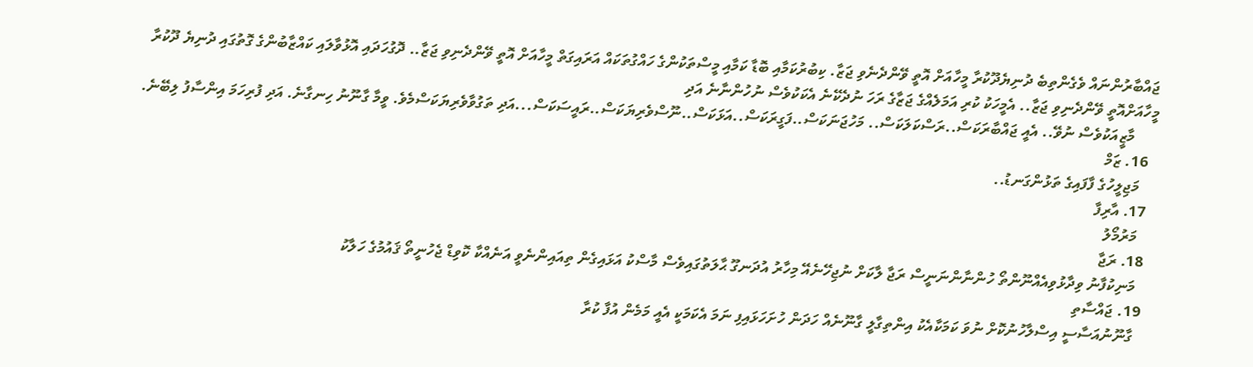ޖައްބާރުންނައް ވެގެންތިބެ ދުނިޔެދޫކުރާ މީހާއަށް އޮތީ ވޭންދެނެވި ޖަޒާ. ކިބުރުކަމާއި ބޮޑާ ކަމާއި މީސްތަކުންގެ ހައްގުތަކައް އަރައިގަތް މީހާއަށް އޮތީ ވޭންދެނިވި ޖަޒާ.. ދޮގުހަދައި އޮޅުވާލައި ކައްޒާބުންގެ ގޮތުގައި ދުނިޔެ ދޫކުރާ މީހާއަށްއޮތީ ވޭންދެނިވި ޖަޒާ.. އެމީހަކު ކުރި އަމަލެއްގެ ޖަޒާގެ ރަހަ ނުދެކޭނެ އެކަކުވެސް ނުހުންނާނެ އަދި
      މާޒީއަކުވެސް ނުވޭ.. އެއީ ޖައްބާރަކަސް..ރަސްކަލަކަސް.. މަހުޖަނަކަސް..ފަގީރަކަސް..އަޅަކަސް..ނޫސްވެރިޔަކަސް..ރައީސަކަސް...އަދި ތަގުވާވެރިޔަކަސްމެވެ. ވީމާ ގާނޫނު ހިނގާނެ. އަދި ފުރިހަމަ އިންސާފު ލިބޭނެ.
  16. ޒަމް
    މަޖިލީހުގެ ފާފައިގެ ތަޅުންގަނޑު..
  17. އާރިފާ
    މަރުމޯލު
  18. ރަޖާ
    މަނިކުފާނު ވިދާޅުވިއެއްނޫންތޯ ހުންނާންނަނީސް ރަޖާ ލާކަށް ނުޖިހޭނެއޭ މިހާރު އުދަނގޫ ޙާލަތުގައިވެސް މާސްކު އަޅައިގެން ތިއައިންނެވީ އަނެއްކާ ކޮވިޑް ޖެހުނީތޯ ޤައުމުގެ ހަލާކު
  19. ޖައްސާތި
    ގާނޫނުއަސާސީ އިސްލާހުނުކޮށް ނުވަ ކަމަކާއެކު އިންތިގާލީ ގާނޫނެއް ހަދަން ހުށަހަޅައިފި ނަމަ އެކަމަކީ އެއީ މަމެން އުފާ ކުރާ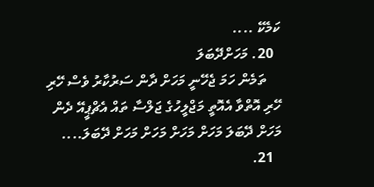ކަމެކޭ ....
  20. މަހަށްދޭބަލަ
    ތަމެން ހަމަ ޖެހޭނީ މަހަށް ދާން ސަރުކާރު ވެސް ހޭރި ހޭރި އޮތްވާ އެއޮތީ މަޖްލީހުގެ ޖަލްސާ ތައް އެޗްޕީއޭ ދެން މަހަށް ދޭބަލަ މަހަށް މަހަށް މަހަށް މަހަށް ދޭބަލަ....
  21.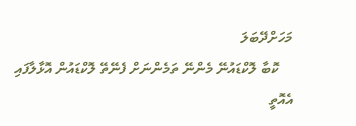މަހަށްދޭބަލަ
    ކޮބާ ލޮކްޑައުނޭ މެންނޭ ތަމެންނަށް ފެނޭތޭ ލޮކްޑައުން އޮޅާލާފައި އެއޮތީ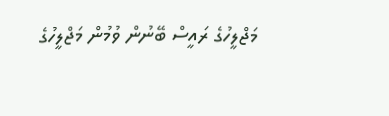މަޖްލީހުގެ ރައީސް ބޭނުން ވުމުން މަޖްލީހުގެ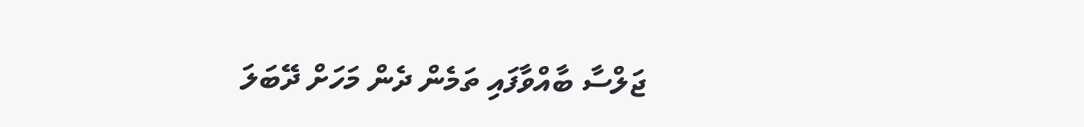ޖަލްސާ ބާއްވާފައި ތަމެން ދެން މަހަށް ދޭބަލަ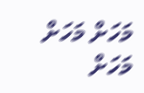މަހަށް މަހަށް މަހަށް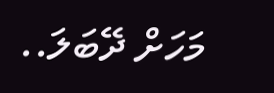މަހަށް ދޭބަލަ..